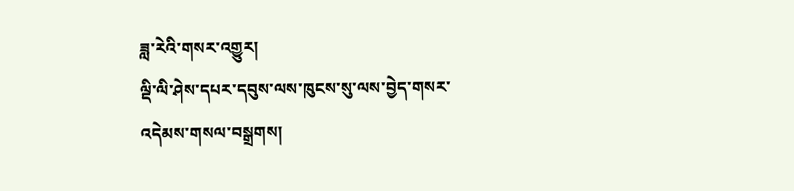ཟླ་རེའི་གསར་འགྱུར།
ལྡི་ལི་ཤེས་དཔར་དབུས་ལས་ཁུངས་སུ་ལས་བྱེད་གསར་འདེམས་གསལ་བསྒྲགས།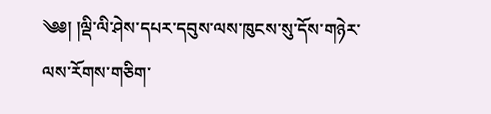༄༅། །ལྡི་ལི་ཤེས་དཔར་དབུས་ལས་ཁུངས་སུ་དོས་གཉེར་ལས་རོགས་གཅིག་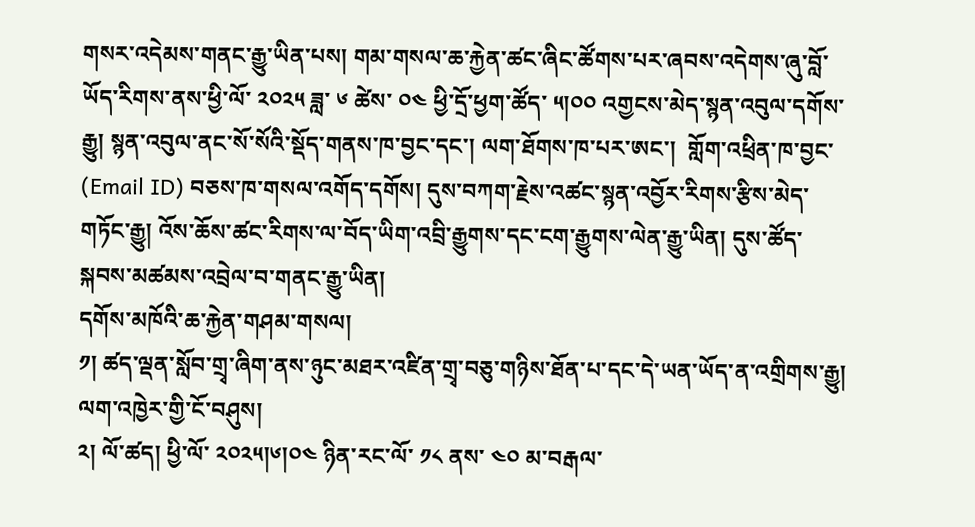གསར་འདེམས་གནང་རྒྱུ་ཡིན་པས། གམ་གསལ་ཆ་རྐྱེན་ཚང་ཞིང་ཚོགས་པར་ཞབས་འདེགས་ཞུ་བློ་ཡོད་རིགས་ནས་ཕྱི་ལོ་ ༢༠༢༥ ཟླ་ ༦ ཚེས་ ༠༤ ཕྱི་དྲོ་ཕྱག་ཚོད་ ༥།༠༠ འགྱངས་མེད་སྙན་འབུལ་དགོས་རྒྱུ། སྙན་འབུལ་ནང་སོ་སོའི་སྡོད་གནས་ཁ་བྱང་དང་། ལག་ཐོགས་ཁ་པར་ཨང་།  གློག་འཕྲིན་ཁ་བྱང་ (Email ID) བཅས་ཁ་གསལ་འགོད་དགོས། དུས་བཀག་རྗེས་འཚང་སྙན་འབྱོར་རིགས་རྩིས་མེད་གཏོང་རྒྱུ། འོས་ཆོས་ཚང་རིགས་ལ་བོད་ཡིག་འབྲི་རྒྱུགས་དང་ངག་རྒྱུགས་ལེན་རྒྱུ་ཡིན། དུས་ཚོད་སྐབས་མཚམས་འབྲེལ་བ་གནང་རྒྱུ་ཡིན།
དགོས་མཁོའི་ཆ་རྐྱེན་གཤམ་གསལ།
༡། ཚད་ལྡན་སློབ་གྲྭ་ཞིག་ནས་ཉུང་མཐར་འཛིན་གྲྭ་བཅུ་གཉིས་ཐོན་པ་དང་དེ་ཡན་ཡོད་ན་འགྲིགས་རྒྱུ། ལག་འཁྱེར་གྱི་ངོ་བཤུས།
༢། ལོ་ཚད། ཕྱི་ལོ་ ༢༠༢༥།༦།༠༤ ཉིན་རང་ལོ་ ༡༨ ནས་ ༤༠ མ་བརྒལ་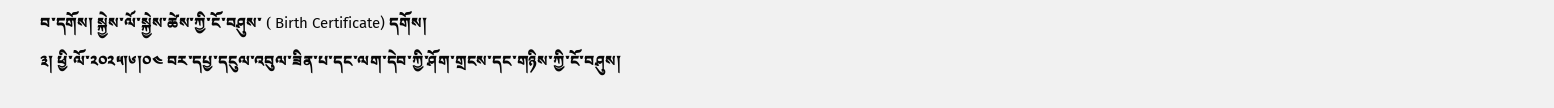བ་དགོས། སྐྱེས་ལོ་སྐྱེས་ཚེས་ཀྱི་ངོ་བཤུས་ ( Birth Certificate) དགོས།
༣། ཕྱི་ལོ་༢༠༢༥།༦།༠༤ བར་དཔྱ་དངུལ་འབུལ་ཟིན་པ་དང་ལག་དེབ་ཀྱི་ཤོག་གྲངས་དང་གཉིས་ཀྱི་ངོ་བཤུས།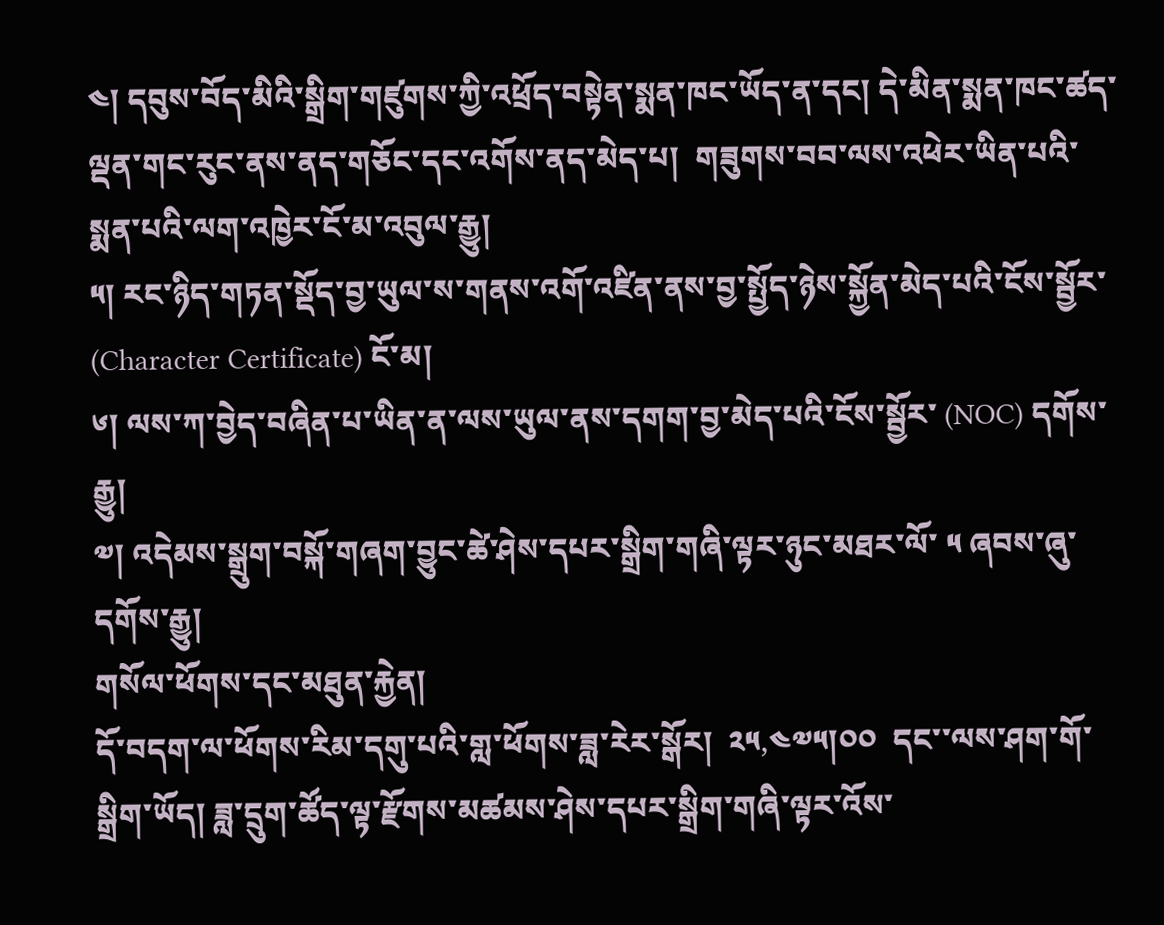༤། དབུས་བོད་མིའི་སྒྲིག་གཛུགས་ཀྱི་འཕྲོད་བསྟེན་སྨན་ཁང་ཡོད་ན་དང། དེ་མིན་སྨན་ཁང་ཚད་ལྡན་གང་རུང་ནས་ནད་གཅོང་དང་འགོས་ནད་མེད་པ།  གཟུགས་བབ་ལས་འཕེར་ཡིན་པའི་སྨན་པའི་ལག་འཁྱེར་ངོ་མ་འབུལ་རྒྱུ།
༥། རང་ཉིད་གཏན་སྡོད་བྱ་ཡུལ་ས་གནས་འགོ་འཛིན་ནས་བྱ་སྤྱོད་ཉེས་སྐྱོན་མེད་པའི་ངོས་སྦྱོར་ (Character Certificate) ངོ་མ།
༦། ལས་ཀ་བྱེད་བཞིན་པ་ཡིན་ན་ལས་ཡུལ་ནས་དགག་བྱ་མེད་པའི་ངོས་སྦྱོར་ (NOC) དགོས་རྒྱུ།
༧། འདེམས་སྒྲུག་བསྐོ་གཞག་བྱུང་ཚེ་ཤེས་དཔར་སྒྲིག་གཞི་ལྟར་ཉུང་མཐར་ལོ་ ༥ ཞབས་ཞུ་དགོས་རྒྱུ།
གསོལ་ཕོགས་དང་མཐུན་རྐྱེན།
དོ་བདག་ལ་ཕོགས་རིམ་དགུ་པའི་གླ་ཕོགས་ཟླ་རེར་སྒོར།  ༢༥,༤༧༥།༠༠  དང་་ལས་ཤག་གོ་སྒྲིག་ཡོད། ཟླ་དྲུག་ཚོད་ལྟ་རྫོགས་མཚམས་ཤེས་དཔར་སྒྲིག་གཞི་ལྟར་འོས་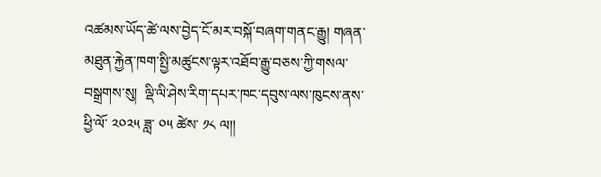འཚམས་ཡོད་ཚེ་ལས་བྱེད་ངོ་མར་བསྐོ་བཞག་གནང་རྒྱུ། གཞན་མཐུན་རྐྱེན་ཁག་སྤྱི་མཚུངས་ལྟར་འཐོབ་རྒྱུ་བཅས་ཀྱི་གསལ་བསྒྲགས་སུ།  ལྡི་ལི་ཤེས་རིག་དཔར་ཁང་དབུས་ལས་ཁུངས་ནས་ཕྱི་ལོ་ ༢༠༢༥ ཟླ་ ༠༥ ཚེས་ ༡༨ ལ།།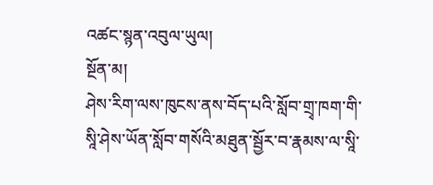འཚང་སྙན་འབུལ་ཡུལ།
སྔོན་མ།
ཤེས་རིག་ལས་ཁུངས་ནས་བོད་པའི་སློབ་གྲྭ་ཁག་གི་སཱི་ཤེས་ཡོན་སློབ་གསོའི་མཐུན་སྦྱོར་བ་རྣམས་ལ་སཱི་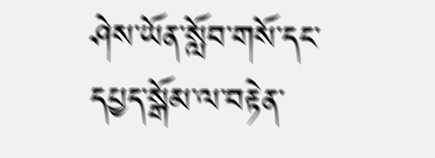ཤེས་ཡོན་སློབ་གསོ་དང་དཔྱད་སྒོམ་ལ་བརྟེན་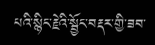པའི་སྙིང་རྗེའི་སྦྱོང་བརྡར་གྱི་ཟབ་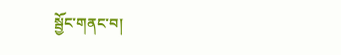སྦྱོང་གནང་བ།